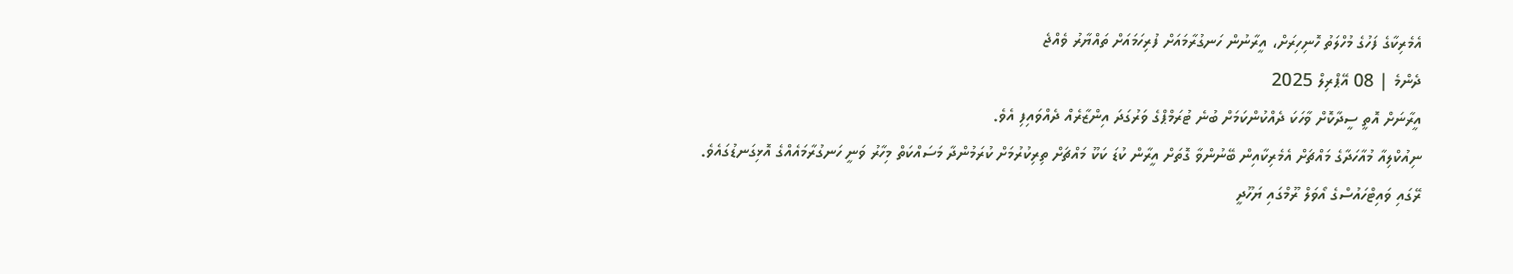އެމެރިކާގެ ފަހުގެ މުހްލަތު ހޮނިހިރަށް، އީރާނުން ހަނގުރާމައަށް ފުރިހަމައަށް ތައްޔާރު ވެއްޖެ
ދެންމެ | 08 އޭޕްރިލް 2025
އީރާނަށް އޮތީ ސީދާކޮށް ވާހަކަ ދެއްކުންކަމަށް ބުނެ ޓުރަމްޕްގެ ވަރުގަދަ އިންޒާރެއް ދެއްވައިފި އެވެ.
ނިއުކްލިއާ މުއާހަދާގެ މައްޗަށް އެމެރިކާއިން ބޭނުންވާ ގޮތަށް އީރާން ކުޑަ ކަކޫ މައްޗަށް ތިރިކުރުމަށް ކުރަމުންދާ މަސައްކަތް މިހާރު ވަނީ ހަނގުރާމައެއްގެ އޮޅިގަނޑުގައެވެ.
ރޭގައި ވައިޓްހައުސްގެ އޯވަލް ރޫމްގައި ޔަހޫދީ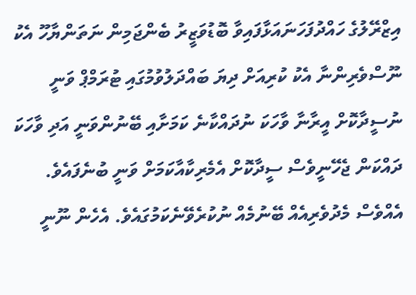އިޒްރޭލުގެ ހައްދުފަހަނައަޅާފައިވާ ބޮޑުވަޒީރު ބެންޖަމިން ނަތަންޔާހޫ އެކު ނޫސްވެރިންނާ އެކު ކުރިއަށް ދިޔަ ބައްދަލުވުމުގައި ޓުރަމްޕް ވަނީ ނުސީދާކޮށް އީރާނާ ވާހަކަ ނުދައްކާނެ ކަމަށާއި ބޭނުންވަނީ އަދި ވާހަކަ ދައްކަން ޖެހޭނީވެސް ސީދާކޮށް އެމެރިކާއާކަމަށް ވަނީ ބުނެފައެވެ. އެއްވެސް މެދުވެރިއެއް ބޭނުމެއް ނުކުރެވޭނެކަމުގައެވެ. އެހެން ނޫނީ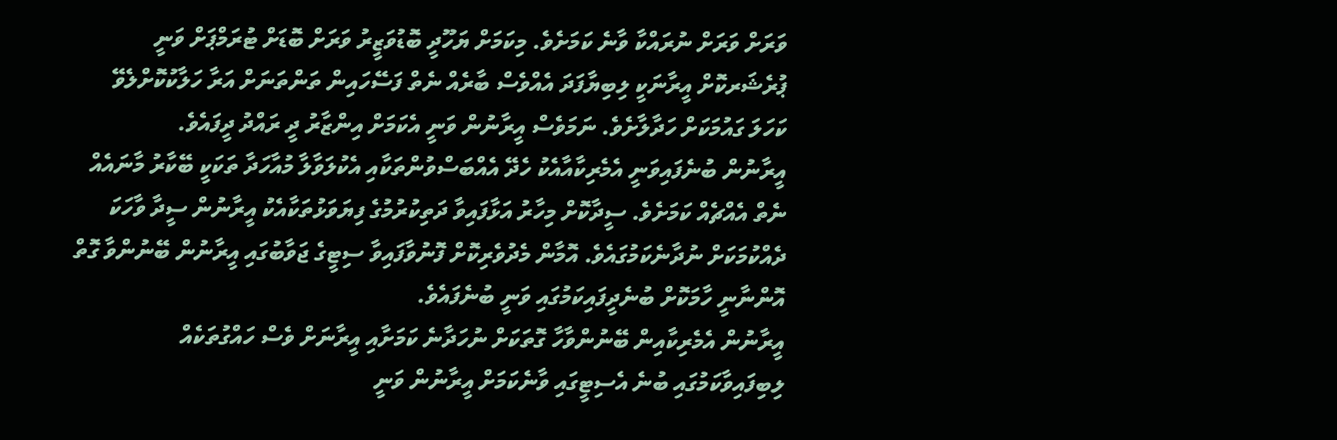ވަރަށް ވަރަށް ނުރައްކާ ވާނެ ކަމަށެވެ. މިކަމަށް ޔަހޫދީ ބޮޑުވަޒީރު ވަރަށް ބޮޑަށް ޓުރަމްޕަށް ވަނީ ޕުރެޝަރކޮށް އީރާނަކީ ލިބިޔާފަދަ އެއްވެސް ބާރެއް ނެތް ފަސޭހައިން ތަންތަނަށް އަރާ ހަލާކުކޮށްލެވޭ ކަހަލަ ގައުމަކަށް ހަދާލާށެވެ. ނަމަވެސް އީރާނުން ވަނީ އެކަމަށް އިންޒާރު ދީ ރައްދު ދީފައެވެ.
އީރާނުން ބުނެފައިވަނީ އެމެރިކާއާއެކު ހެދޭ އެއްބަސްވުންތަކާއި އެކުލަވާލާ މުއާހަދާ ތަކަކީ ބޭކާރު މާނައެއް ނެތް އެއްޗެއް ކަމަށެވެ. ސީދާކޮށް މިހާރު އަޅާފައިވާ ދަތިކުރުމުގެ ފިޔަވަޅުތަކާއެކު އީރާނުން ސީދާ ވާހަކަ ދެއްކުމަކަށް ނުދާނެކަމުގައެވެ. އޮމާން މެދުވެރިކޮށް ފޮނުވާފައިވާ ސިޓީގެ ޖަވާބުގައި އީރާނުން ބޭނުންވާ ގޮތް އޮންނާނީ ހާމަކޮށް ބުނެދީފައިކަމުގައި ވަނީ ބުނެފައެވެ.
އީރާނުން އެމެރިކާއިން ބޭނުންވާހާ ގޮތަކަށް ނުހަދާނެ ކަމަށާއި އީރާނަށް ވެސް ހައްގުތަކެއް ލިބިފައިވާކަމުގައި ބުނެ އެސިޓީގައި ވާނެކަމަށް އީރާނުން ވަނީ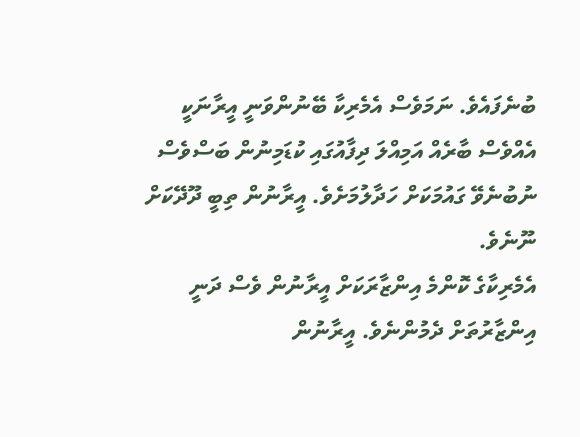ބުނެފައެވެ. ނަމަވެސް އެމެރިކާ ބޭނުންވަނީ އީރާނަކީ އެއްވެސް ބާރެއް އަމިއްލަ ދިފާއުގައި ކުޑަމިނުން ބަސްވެސް ނުބުނެވޭ ގައުމަކަށް ހަދާލުމަށެވެ. އީރާނުން ތިބީ ދޫދޭކަށް ނޫނެވެ.
އެމެރިކާގެ ކޮންމެ އިންޒާރަކަށް އީރާނުން ވެސް ދަނީ އިންޒާރުތަށް ދެމުންނެވެ. އީރާނުން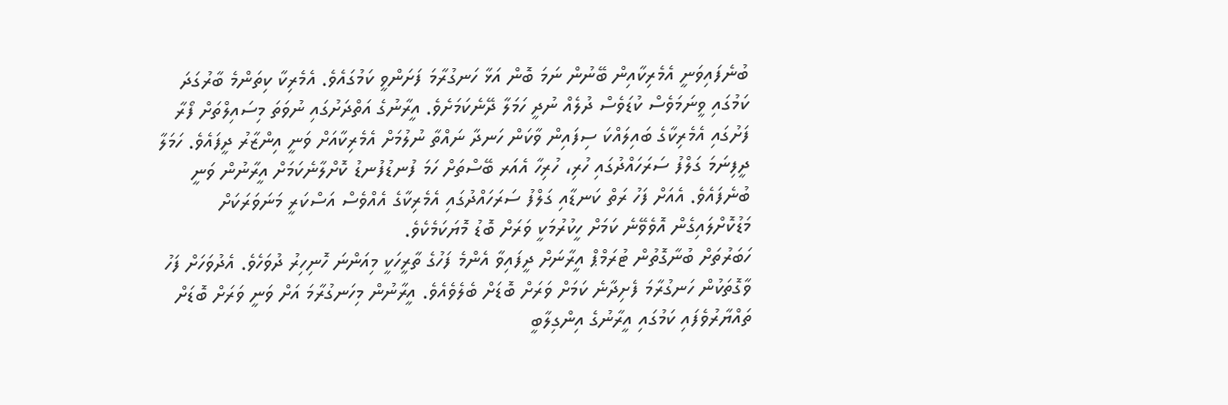ބުނެފައިވަނީ އެމެރިކާއިން ބޭނުން ނަމަ ބޮން އަޅާ ހަނގުރާމަ ފަށަންވީ ކަމުގައެވެ. އެމެރިކާ ކިތަންމެ ބާރުގަދަ ކަމުގައި ވީނަމަވެސް ކުޑަވެސް ދުލެއް ނުދީ ހަމަލާ ދޭނެކަމަށެވެ. އީރާނުގެ އަތްދަށުގައި ނުވަތަ މިސައިލްތަށް ފޯރާ ފަށުގައި އެމެރިކާގެ ބައިލައްކަ ސިފައިން ވާކަން ހަނދާ ނައްތާ ނުލުމަށް އެމެރިކާއަށް ވަނީ އިންޒާރު ދީފައެވެ. ހަމަލާ ދީފިނަމަ ގަލްފު ސަރަހައްދުގައި ހުރި، ހުރިހާ އެއަރ ބޭސްތަށް ހަމަ ފުނޑުފުނޑު ކޮށްލާނެކަމަށް އީރާނުން ވަނީ ބުނެފައެވެ. އެއަށް ފަހު ރަތް ކަނޑާއި ގަލްފު ސަރަހައްދުގައި އެމެރިކާގެ އެއްވެސް އަސްކަރީ މަނަވަރަކަށް މަޑުކޮށްލައިގެން އޮވެވޭނެ ކަމަށް ހީކުރުމަކީ ވަރަށް ބޮޑު މޮޔަކަމެކެވެ.
ހަބަރުތަށް ބުނާގޮތުން ޓުރަމްޕް އީރާނަށް ދީފައިވާ އެންމެ ފަހުގެ ތާރީހަކީ މިއަންނަ ހޮނިހިރު ދުވަހެވެ. އެދުވަހަށް ފަހު ވާގޮތަކުން ހަނގުރާމަ ފެށިދާނެ ކަމަށް ވަރަށް ބޮޑަށް ބެލެވެއެވެ. އީރާނުން މިހަނގުރާމަ އަށް ވަނީ ވަރަށް ބޮޑަށް ތައްޔާރުވެފައި ކަމުގައި އީރާނުގެ އިންގިލާބީ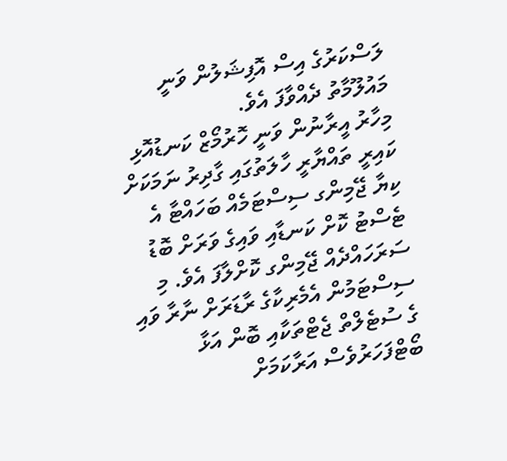ލަސްކަރުގެ އިސް އޮފިޝަލުން ވަނީ މައުލޫމާތު ދެއްވާފަ އެވެ.
މިހާރު އީރާނުން ވަނީ ހޮރުމޯޒް ކަނޑުއޮޅި ކައިރީ ތައްޔާރީ ހާލަތުގައި ގާދިރު ނަމަކަށް ކިޔާ ޖޭމިންގ ސިސްޓަމެއް ބަހައްޓާ އެ ޓެސްޓު ކޮށް ކަނޑާއި ވައިގެ ވަރަށް ބޮޑު ސަރަހައްދެއް ޖޭމިންގ ކޮށްލާފަ އެވެ. މި ސިސްޓަމުން އެމެރިކާގެ ރާޑަރަށް ނާރާ ވައި ގެ ސުޓެލްތް ޖެޓްތަކާއި ބޮން އަޅާ ބޯޓްފަހަރުވެސް އަރާކަމަށް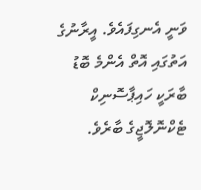ވަނީ އެނގިފައެވެ. އީރާނުގެ އަތުގައި އޮތް އެންމެ ބޮޑު ބާރަކީ ހައިޕާސޮނިކް ޓެކްނޮލޮޖީގެ ބާރެވެ.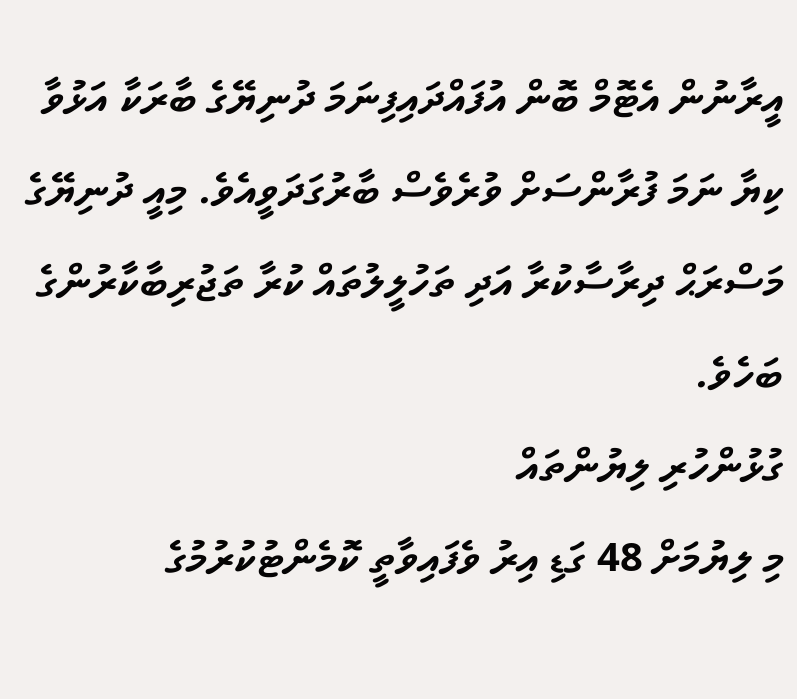އީރާނުން އެޓޮމް ބޮން އުފައްދައިފިނަމަ ދުނިޔޭގެ ބާރަކާ އަޅުވާ ކިޔާ ނަމަ ފުރާންސަށް ވުރެވެސް ބާރުގަދަވީއެވެ. މިއީ ދުނިޔޭގެ މަސްރަޙް ދިރާސާކުރާ އަދި ތަހުލީލުތައް ކުރާ ތަޖުރިބާކާރުންގެ ބަހެވެ.
ގުޅުންހުރި ލިޔުންތައް
މި ލިޔުމަށް 48 ގަޑި އިރު ވެފައިވާތީ ކޮމެންޓުކުރުމުގެ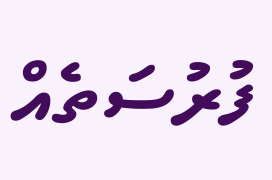ފުރުސަތެއް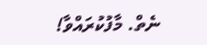ނެތް. މާފުކުރައްވާ!